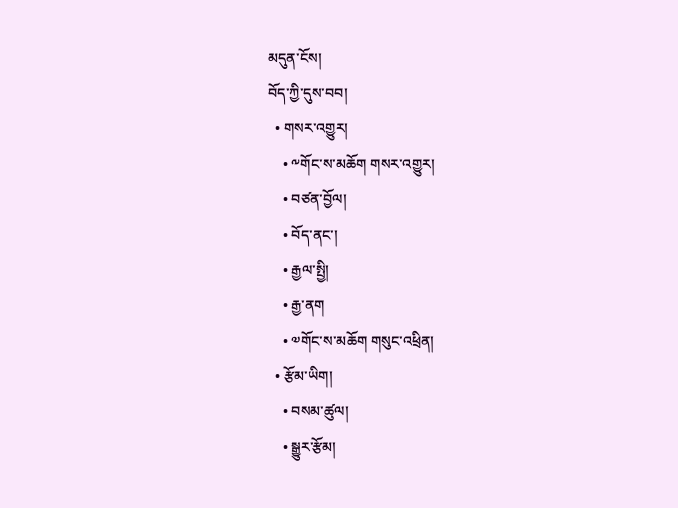མདུན་ངོས།
བོད་ཀྱི་དུས་བབ།
  • གསར་འགྱུར།
    • ༸གོང་ས་མཆོག གསར་འགྱུར།
    • བཙན་བྱོལ།
    • བོད་ནང་།
    • རྒྱལ་སྤྱི།
    • རྒྱ་ནག
    • ༧གོང་ས་མཆོག གསུང་འཕྲིན།
  • རྩོམ་ཡིག།
    • བསམ་ཚུལ།
    • སྒྱུར་རྩོམ།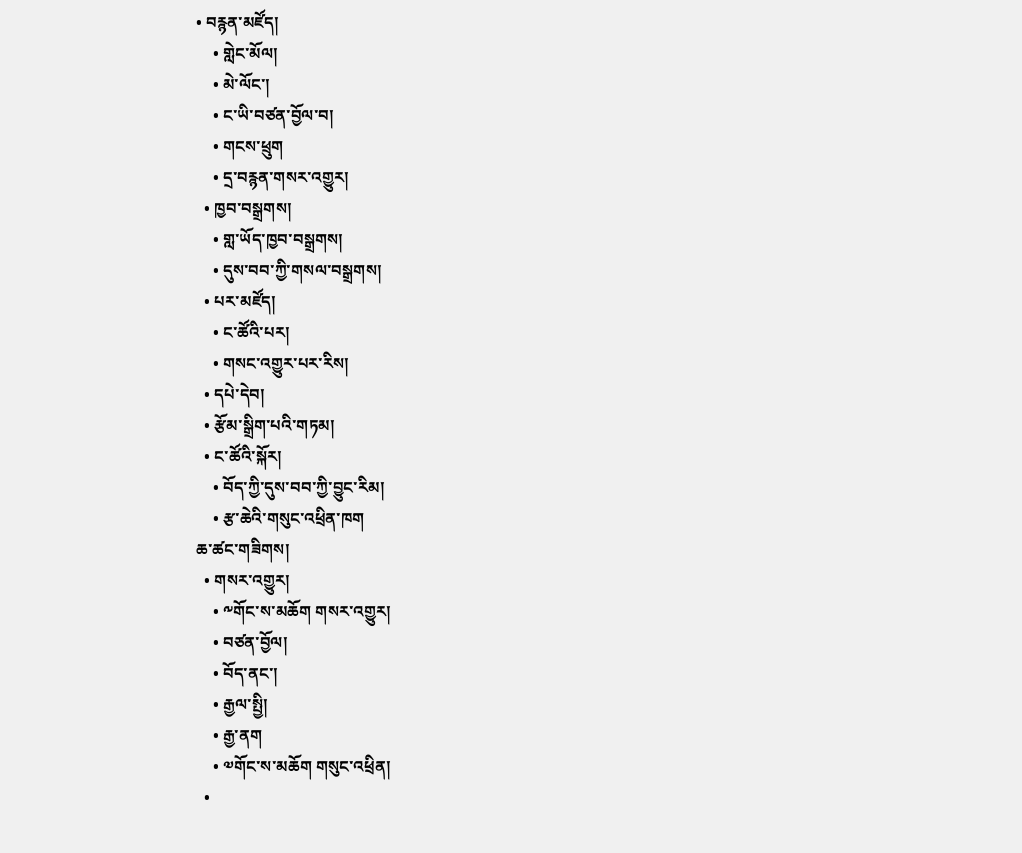• བརྙན་མཛོད།
    • གླེང་མོལ།
    • མེ་ལོང་།
    • ང་ཡི་བཙན་བྱོལ་བ།
    • གངས་ཕྲུག
    • དྲ་བརྙན་གསར་འགྱུར།
  • ཁྱབ་བསྒྲགས།
    • གླ་ཡོད་ཁྱབ་བསྒྲགས།
    • དུས་བབ་ཀྱི་གསལ་བསྒྲགས།
  • པར་མཛོད།
    • ང་ཚོའི་པར།
    • གསང་འགྱུར་པར་རིས།
  • དཔེ་དེབ།
  • རྩོམ་སྒྲིག་པའི་གཏམ།
  • ང་ཚོའི་སྐོར།
    • བོད་ཀྱི་དུས་བབ་ཀྱི་བྱུང་རིམ།
    • རྩ་ཆེའི་གསུང་འཕྲིན་ཁག
ཆ་ཚང་གཟིགས།
  • གསར་འགྱུར།
    • ༸གོང་ས་མཆོག གསར་འགྱུར།
    • བཙན་བྱོལ།
    • བོད་ནང་།
    • རྒྱལ་སྤྱི།
    • རྒྱ་ནག
    • ༧གོང་ས་མཆོག གསུང་འཕྲིན།
  •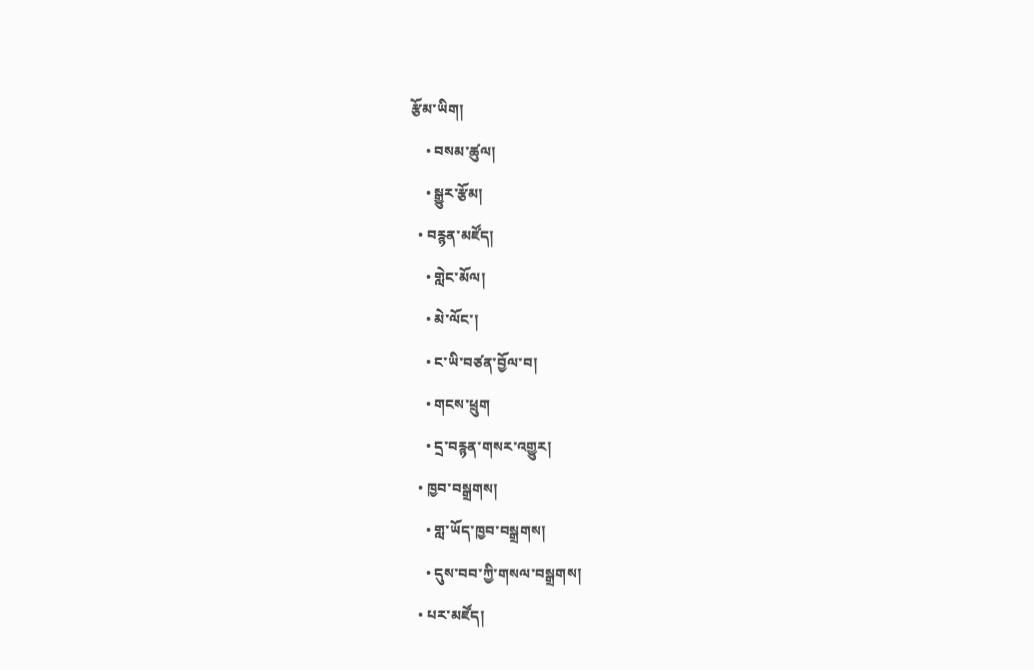རྩོམ་ཡིག།
    • བསམ་ཚུལ།
    • སྒྱུར་རྩོམ།
  • བརྙན་མཛོད།
    • གླེང་མོལ།
    • མེ་ལོང་།
    • ང་ཡི་བཙན་བྱོལ་བ།
    • གངས་ཕྲུག
    • དྲ་བརྙན་གསར་འགྱུར།
  • ཁྱབ་བསྒྲགས།
    • གླ་ཡོད་ཁྱབ་བསྒྲགས།
    • དུས་བབ་ཀྱི་གསལ་བསྒྲགས།
  • པར་མཛོད།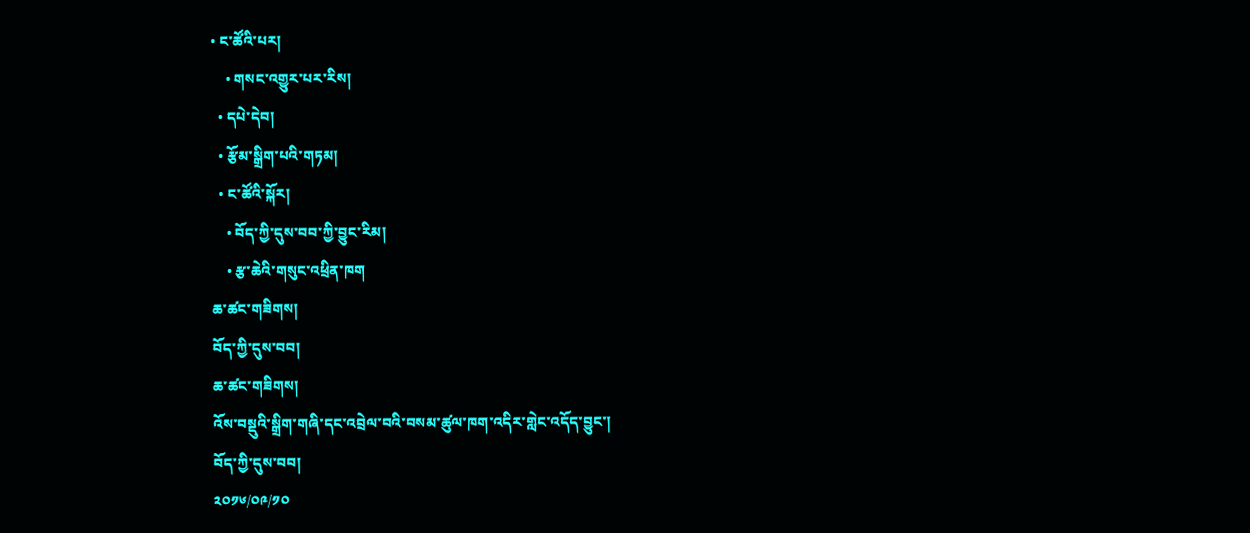• ང་ཚོའི་པར།
    • གསང་འགྱུར་པར་རིས།
  • དཔེ་དེབ།
  • རྩོམ་སྒྲིག་པའི་གཏམ།
  • ང་ཚོའི་སྐོར།
    • བོད་ཀྱི་དུས་བབ་ཀྱི་བྱུང་རིམ།
    • རྩ་ཆེའི་གསུང་འཕྲིན་ཁག
ཆ་ཚང་གཟིགས།
བོད་ཀྱི་དུས་བབ།
ཆ་ཚང་གཟིགས།
འོས་བསྡུའི་སྒྲིག་གཞི་དང་འབྲེལ་བའི་བསམ་ཚུལ་ཁག་འདིར་གླེང་འདོད་བྱུང་།
བོད་ཀྱི་དུས་བབ།
༢༠༡༦/༠༩/༡༠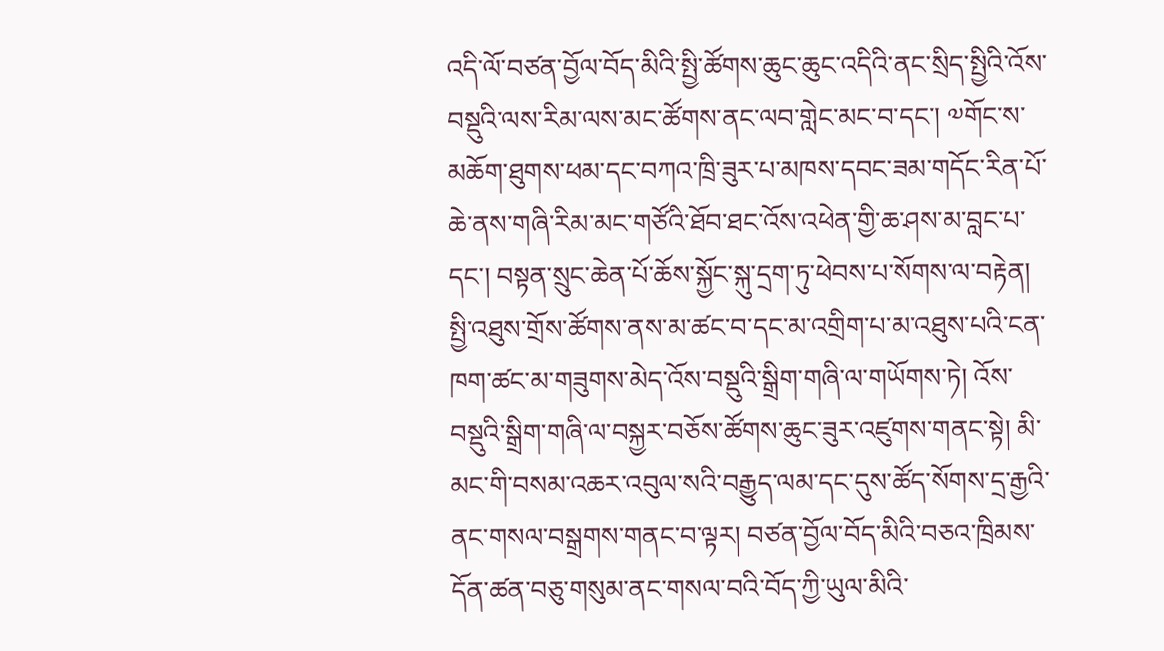འདི་ལོ་བཙན་བྱོལ་བོད་མིའི་སྤྱི་ཚོགས་ཆུང་ཆུང་འདིའི་ནང་སྲིད་སྤྱིའི་འོས་བསྡུའི་ལས་རིམ་ལས་མང་ཚོགས་ནང་ལབ་གླེང་མང་བ་དང་། ༧གོང་ས་མཆོག་ཐུགས་ཕམ་དང་བཀའ་ཁྲི་ཟུར་པ་མཁས་དབང་ཟམ་གདོང་རིན་པོ་ཆེ་ནས་གཞི་རིམ་མང་གཙོའི་ཐོབ་ཐང་འོས་འཕེན་གྱི་ཆ་ཤས་མ་བླང་པ་དང་། བསྟན་སྲུང་ཆེན་པོ་ཆོས་སྐྱོང་སྐུ་དྲག་ཏུ་ཕེབས་པ་སོགས་ལ་བརྟེན། སྤྱི་འཐུས་གྲོས་ཚོགས་ནས་མ་ཚང་བ་དང་མ་འགྲིག་པ་མ་འཐུས་པའི་ངན་ཁག་ཚང་མ་གཟུགས་མེད་འོས་བསྡུའི་སྒྲིག་གཞི་ལ་གཡོགས་ཏེ། འོས་བསྡུའི་སྒྲིག་གཞི་ལ་བསྐྱར་བཅོས་ཚོགས་ཆུང་ཟུར་འཛུགས་གནང་སྟེ། མི་མང་གི་བསམ་འཆར་འབུལ་སའི་བརྒྱུད་ལམ་དང་དུས་ཚོད་སོགས་དྲ་རྒྱའི་ནང་གསལ་བསྒྲགས་གནང་བ་ལྟར། བཙན་བྱོལ་བོད་མིའི་བཅའ་ཁྲིམས་དོན་ཚན་བཅུ་གསུམ་ནང་གསལ་བའི་བོད་ཀྱི་ཡུལ་མིའི་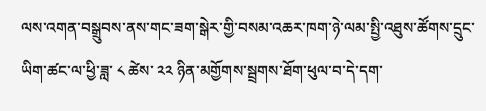ལས་འགན་བསྒྲུབས་ནས་གང་ཟག་སྒེར་གྱི་བསམ་འཆར་ཁག་ཉེ་ལམ་སྤྱི་འཐུས་ཚོགས་དྲུང་ཡིག་ཚང་ལ་ཕྱི་ཟླ་ ༨ ཚེས་ ༢༢ ཉིན་མགྱོགས་སྦྲགས་ཐོག་ཕུལ་བ་དེ་དག་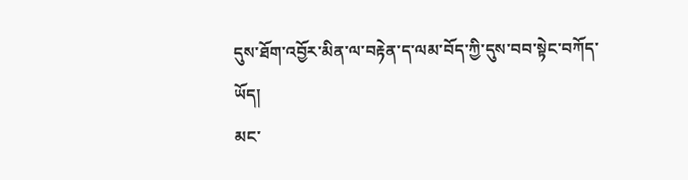དུས་ཐོག་འབྱོར་མིན་ལ་བརྟེན་ད་ལམ་བོད་ཀྱི་དུས་བབ་སྟེང་བཀོད་ཡོད།
མང་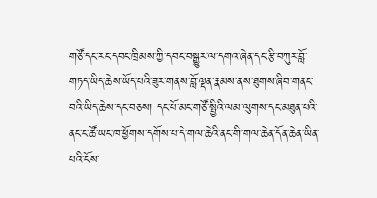གཙོ་དང་རང་དབང་ཁྲིམས་ཀྱི་དབང་བསྒྱུར་ལ་དགའ་ཞེན་དང་རྩི་བཀུར་བློ་གཏད་ཡིད་ཆེས་ཡོད་པའི་ཟུར་གནས་བློ་ལྡན་རྣམས་ནས་ཐུགས་ཞིབ་གནང་བའི་ཡིད་ཆེས་དང་བཅས། དང་པོ་མང་གཙོ་སྤྱིའི་ལམ་ལུགས་དང་མཐུན་པའི་ནང་ང་ཚོ་ཡང་ཁ་ཕྱོགས་དགོས་པ་དེ་གལ་ཆེའི་ནང་གི་གལ་ཆེན་དོན་ཆེན་ཡིན་པའི་ངོས་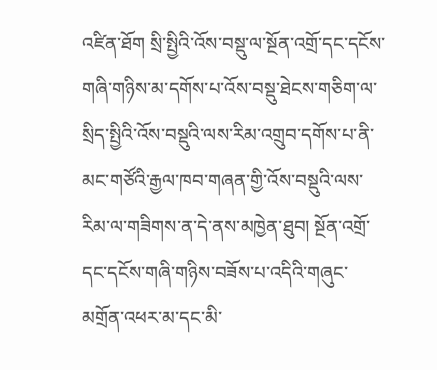འཛིན་ཐོག སྲི་སྤྱིའི་འོས་བསྡུ་ལ་སྔོན་འགྲོ་དང་དངོས་གཞི་གཉིས་མ་དགོས་པ་འོས་བསྡུ་ཐེངས་གཅིག་ལ་སྲིད་སྤྱིའི་འོས་བསྡུའི་ལས་རིམ་འགྲུབ་དགོས་པ་ནི་མང་གཙོའི་རྒྱལ་ཁབ་གཞན་གྱི་འོས་བསྡུའི་ལས་རིམ་ལ་གཟིགས་ན་དེ་ནས་མཁྱེན་ཐུབ། སྔོན་འགྲོ་དང་དངོས་གཞི་གཉིས་བཟོས་པ་འདིའི་གཞུང་མགྲོན་འཕར་མ་དང་མི་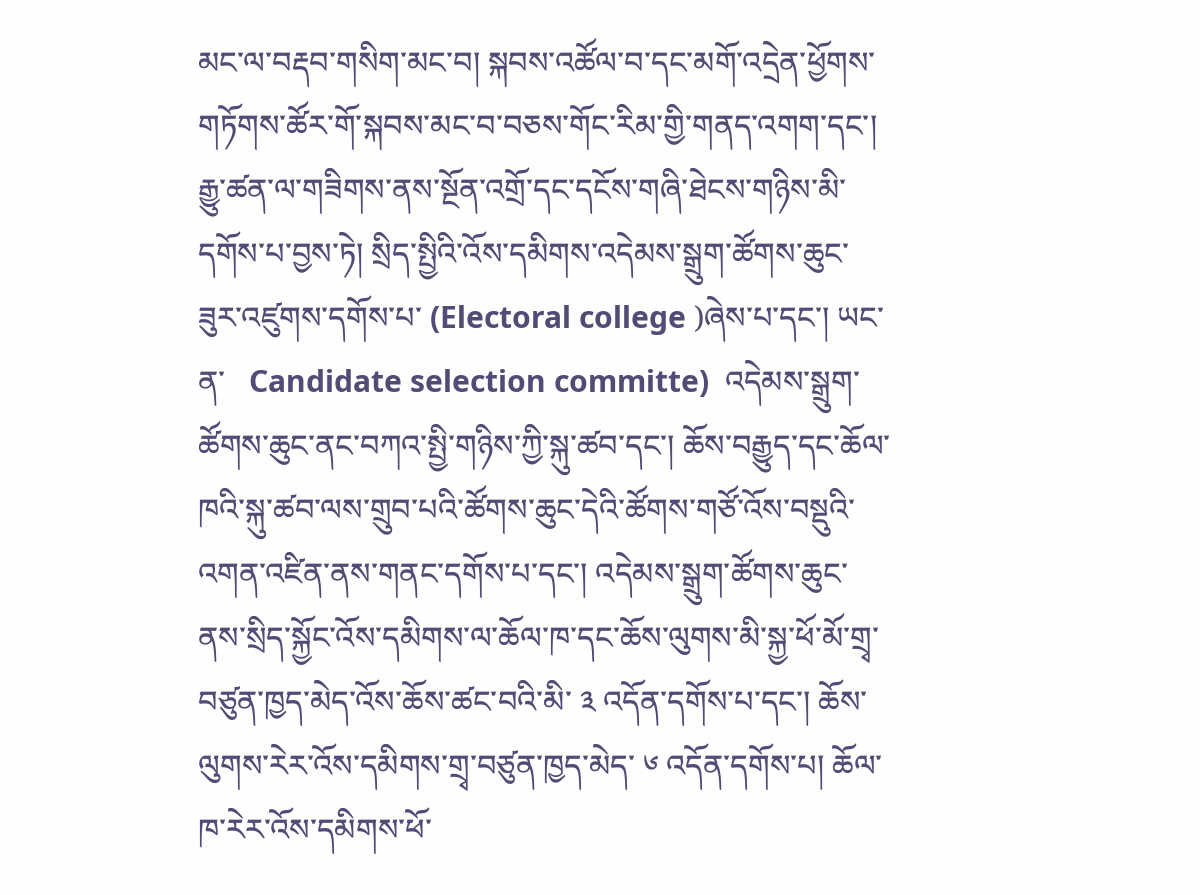མང་ལ་བརྡབ་གསིག་མང་བ། སྐབས་འཚོལ་བ་དང་མགོ་འདྲེན་ཕྱོགས་གཏོགས་ཚོར་གོ་སྐབས་མང་བ་བཅས་གོང་རིམ་གྱི་གནད་འགག་དང་། རྒྱུ་ཚན་ལ་གཟིགས་ནས་སྔོན་འགྲོ་དང་དངོས་གཞི་ཐེངས་གཉིས་མི་དགོས་པ་བྱས་ཏེ། སྲིད་སྤྱིའི་འོས་དམིགས་འདེམས་སྒྲུག་ཚོགས་ཆུང་ཟུར་འཛུགས་དགོས་པ་ (Electoral college )ཞེས་པ་དང་། ཡང་ན་   Candidate selection committe)  འདེམས་སྒྲུག་ཚོགས་ཆུང་ནང་བཀའ་སྤྱི་གཉིས་ཀྱི་སྐུ་ཚབ་དང་། ཆོས་བརྒྱུད་དང་ཆོལ་ཁའི་སྐུ་ཚབ་ལས་གྲུབ་པའི་ཚོགས་ཆུང་དེའི་ཚོགས་གཙོ་འོས་བསྡུའི་འགན་འཛིན་ནས་གནང་དགོས་པ་དང་། འདེམས་སྒྲུག་ཚོགས་ཆུང་ནས་སྲིད་སྐྱོང་འོས་དམིགས་ལ་ཆོལ་ཁ་དང་ཆོས་ལུགས་མི་སྐྱ་ཕོ་མོ་གྲྭ་བཙུན་ཁྱད་མེད་འོས་ཆོས་ཚང་བའི་མི་ ༣ འདོན་དགོས་པ་དང་། ཆོས་ལུགས་རེར་འོས་དམིགས་གྲྭ་བཙུན་ཁྱད་མེད་ ༦ འདོན་དགོས་པ། ཆོལ་ཁ་རེར་འོས་དམིགས་ཕོ་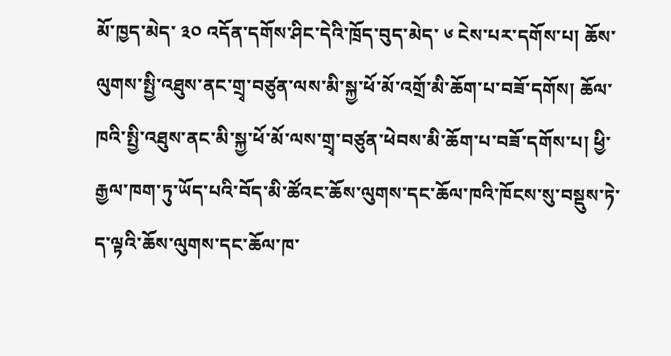མོ་ཁྱད་མེད་ ༣༠ འདོན་དགོས་ཤིང་དེའི་ཁྲོད་བུད་མེད་ ༦ ངེས་པར་དགོས་པ། ཆོས་ལུགས་སྤྱི་འཐུས་ནང་གྲྭ་བཙུན་ལས་མི་སྐྱ་ཕོ་མོ་འགྲོ་མི་ཆོག་པ་བཟོ་དགོས། ཆོལ་ཁའི་སྤྱི་འཐུས་ནང་མི་སྐྱ་ཕོ་མོ་ལས་གྲྭ་བཙུན་ཕེབས་མི་ཆོག་པ་བཟོ་དགོས་པ། ཕྱི་རྒྱལ་ཁག་ཏུ་ཡོད་པའི་བོད་མི་ཚོའང་ཆོས་ལུགས་དང་ཆོལ་ཁའི་ཁོངས་སུ་བསྡུས་ཏེ་ད་ལྟའི་ཆོས་ལུགས་དང་ཆོལ་ཁ་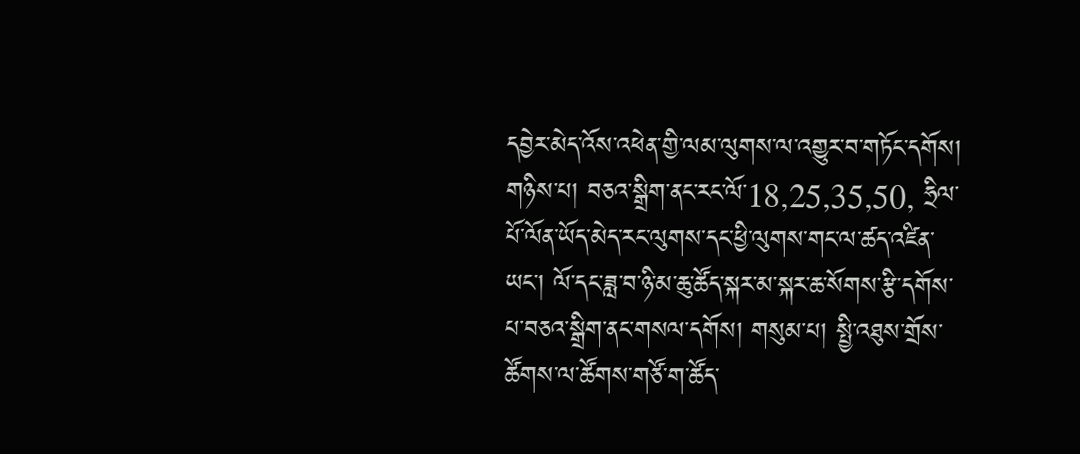དབྱེར་མེད་འོས་འཕེན་གྱི་ལམ་ལུགས་ལ་འགྱུར་བ་གཏོང་དགོས།
གཉིས་པ། བཅའ་སྒྲིག་ནང་རང་ལོ་18,25,35,50, ཧྲིལ་པོ་ལོན་ཡོད་མེད་རང་ལུགས་དང་ཕྱི་ལུགས་གང་ལ་ཚད་འཛིན་ཡང་། ལོ་དང་ཟླ་བ་ཉི་མ་ཆུ་ཚོད་སྐར་མ་སྐར་ཆ་སོགས་རྩི་དགོས་པ་བཅའ་སྒྲིག་ནང་གསལ་དགོས། གསུམ་པ། སྤྱི་འཐུས་གྲོས་ཚོགས་ལ་ཚོགས་གཙོ་ག་ཚོད་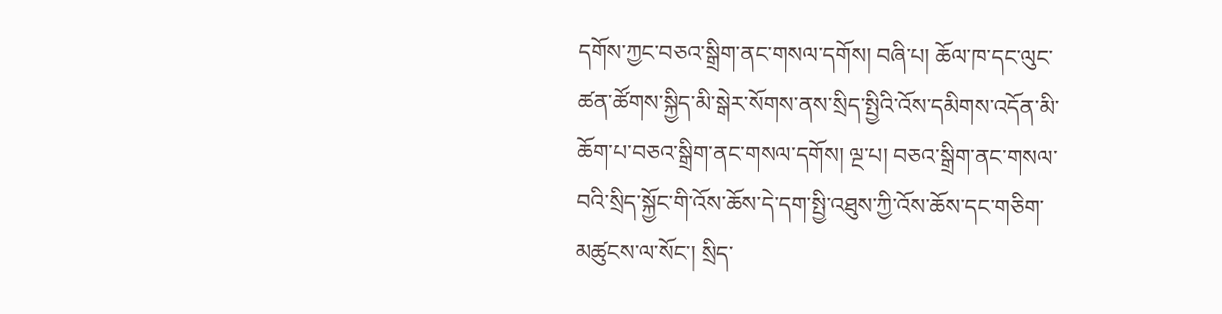དགོས་ཀྱང་བཅའ་སྒྲིག་ནང་གསལ་དགོས། བཞི་པ། ཆོལ་ཁ་དང་ལུང་ཚན་ཚོགས་སྐྱིད་མི་སྒེར་སོགས་ནས་སྲིད་སྤྱིའི་འོས་དམིགས་འདོན་མི་ཆོག་པ་བཅའ་སྒྲིག་ནང་གསལ་དགོས། ལྔ་པ། བཅའ་སྒྲིག་ནང་གསལ་བའི་སྲིད་སྐྱོང་གི་འོས་ཆོས་དེ་དག་སྤྱི་འཐུས་ཀྱི་འོས་ཆོས་དང་གཅིག་མཚུངས་ལ་སོང་། སྲིད་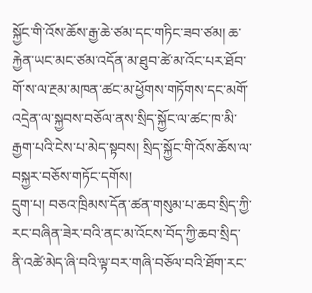སྐྱོང་གི་འོས་ཆོས་རྒྱ་ཆེ་ཙམ་དང་གཏིང་ཟབ་ཙམ། ཆ་རྐྱེན་ཡང་མང་ཙམ་འདོན་མ་ཐུབ་ཚེ་མ་འོང་པར་ཐོབ་གོ་ས་ལ་རྔམ་མཁན་ཚང་མ་ཕྱོགས་གཏོགས་དང་མགོ་འདྲེན་ལ་སྐྱབས་བཅོལ་ནས་སྲིད་སྐྱོང་ལ་ཚང་ཁ་མི་རྒྱག་པའི་ངེས་པ་མེད་སྟབས། སྲིད་སྐྱོང་གི་འོས་ཆོས་ལ་བསྐྱར་བཅོས་གཏོང་དགོས།
དྲུག་པ། བཅའ་ཁྲིམས་དོན་ཚན་གསུམ་པ་ཆབ་སྲིད་ཀྱི་རང་བཞིན་ཟེར་བའི་ནང་མ་འོངས་བོད་ཀྱི་ཆབ་སྲིད་ནི་འཚེ་མེད་ཞི་བའི་ལྟ་བར་གཞི་བཅོལ་བའི་ཐོག་རང་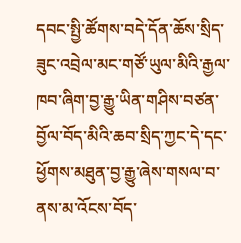དབང་སྤྱི་ཚོགས་བདེ་དོན་ཆོས་སྲིད་ཟུང་འབྲེལ་མང་གཙོ་ཡུལ་མིའི་རྒྱལ་ཁབ་ཞིག་བྱ་རྒྱུ་ཡིན་གཤིས་བཙན་བྱོལ་བོད་མིའི་ཆབ་སྲིད་ཀྱང་དེ་དང་ཕྱོགས་མཐུན་བྱ་རྒྱུ་ཞེས་གསལ་བ་ནས་མ་འོངས་བོད་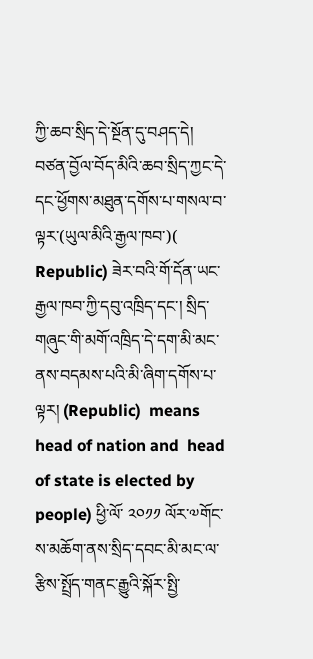ཀྱི་ཆབ་སྲིད་དེ་སྔོན་དུ་བཤད་དེ། བཙན་བྱོལ་བོད་མིའི་ཆབ་སྲིད་ཀྱང་དེ་དང་ཕྱོགས་མཐུན་དགོས་པ་གསལ་བ་ལྟར་(ཡུལ་མིའི་རྒྱལ་ཁབ་)( Republic) ཟེར་བའི་གོ་དོན་ཡང་རྒྱལ་ཁབ་ཀྱི་དབུ་འཁྲིད་དང་། སྲིད་གཞུང་གི་མགོ་འཁྲིད་དེ་དག་མི་མང་ནས་བདམས་པའི་མི་ཞིག་དགོས་པ་ལྟར། (Republic)  means head of nation and  head of state is elected by people) ཕྱི་ལོ་ ༢༠༡༡ ལོར་༧གོང་ས་མཆོག་ནས་སྲིད་དབང་མི་མང་ལ་རྩིས་སྤྲོད་གནང་རྒྱུའི་སྐོར་སྤྱི་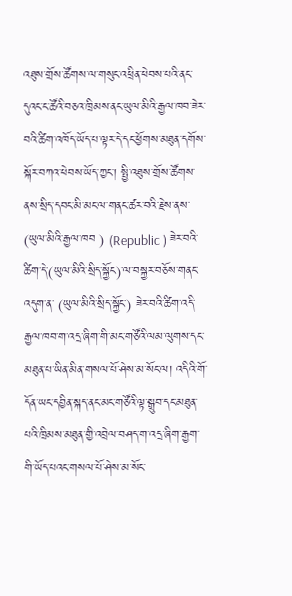འཐུས་གྲོས་ཚོགས་ལ་གསུང་འཕྲིན་ཕེབས་པའི་ནང་དུའང་ང་ཚོའི་བཅའ་ཁྲིམས་ནང་ཡུལ་མིའི་རྒྱལ་ཁབ་ཟེར་བའི་ཚིག་འཁོད་ཡོད་པ་ལྟར་དེ་དང་ཕྱོགས་མཐུན་དགོས་སྐོར་བཀའ་ཕེབས་ཡོད་ཀྱང་། སྤྱི་འཐུས་གྲོས་ཚོགས་ནས་སྲིད་དབང་མི་མང་ལ་གནང་ཚར་བའི་རྗེས་ནས་ (ཡུལ་མིའི་རྒྱལ་ཁབ ) (Republic ) ཟེར་བའི་ཚིག་དེ་(ཡུལ་མིའི་སྲིད་སྐྱོང)་ལ་བསྐྱར་བཅོས་གནང་འདུག་ན་ (ཡུལ་མིའི་སྲིད་སྐྱོང་) ཟེར་བའི་ཚིག་འདི་རྒྱལ་ཁབ་ག་འདྲ་ཞིག་གི་མང་གཙོའི་ལམ་ལུགས་དང་མཐུན་པ་ཡིན་མིན་གསལ་པོ་ཤེས་མ་སོང་ལ། འདིའི་གོ་དོན་ཡང་དབྱིན་སྐད་ནང་མང་གཙོའི་ལྟ་སྒྲུབ་དང་མཐུན་པའི་ཁྲིམས་མཐུན་གྱི་འབྲེལ་བཤད་ག་འདྲ་ཞིག་རྒྱག་གི་ཡོད་པའང་གསལ་པོ་ཤེས་མ་སོང་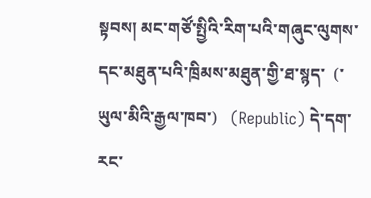སྟབས། མང་གཙོ་སྤྱིའི་རིག་པའི་གཞུང་ལུགས་དང་མཐུན་པའི་ཁྲིམས་མཐུན་གྱི་ཐ་སྙད་  (་ཡུལ་མིའི་རྒྱལ་ཁབ་)   (Republic) དེ་དག་རང་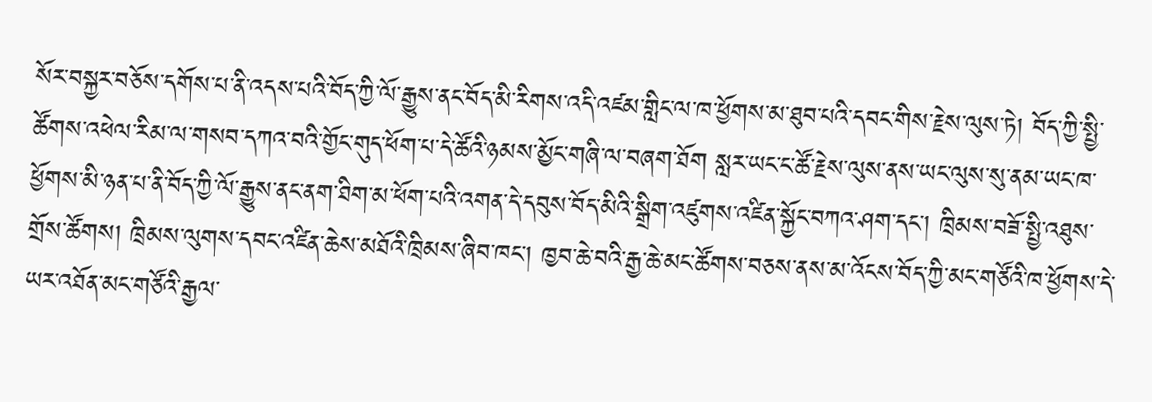སོར་བསྐྱར་བཅོས་དགོས་པ་ནི་འདས་པའི་བོད་ཀྱི་ལོ་རྒྱུས་ནང་བོད་མི་རིགས་འདི་འཛམ་གླིང་ལ་ཁ་ཕྱོགས་མ་ཐུབ་པའི་དབང་གིས་རྗེས་ལུས་ཏེ། བོད་ཀྱི་སྤྱི་ཚོགས་འཕེལ་རིམ་ལ་གསབ་དཀའ་བའི་གྱོང་གུད་ཕོག་པ་དེ་ཚོའི་ཉམས་མྱོང་གཞི་ལ་བཞག་ཐོག སླར་ཡང་ང་ཚོ་རྗེས་ལུས་ནས་ཡང་ལུས་སུ་ནམ་ཡང་ཁ་ཕྱོགས་མི་ཉན་པ་ནི་བོད་ཀྱི་ལོ་རྒྱུས་ནང་ནག་ཐིག་མ་ཕོག་པའི་འགན་དེ་དབུས་བོད་མིའི་སྒྲིག་འཛུགས་འཛིན་སྐྱོང་བཀའ་ཤག་དང་། ཁྲིམས་བཟོ་སྤྱི་འཐུས་གྲོས་ཚོགས། ཁྲིམས་ལུགས་དབང་འཛིན་ཆེས་མཐོའི་ཁྲིམས་ཞིབ་ཁང་། ཁྱབ་ཆེ་བའི་རྒྱ་ཆེ་མང་ཚོགས་བཅས་ནས་མ་འོངས་བོད་ཀྱི་མང་གཙོའི་ཁ་ཕྱོགས་དེ་ཡར་འཐོན་མང་གཙོའི་རྒྱལ་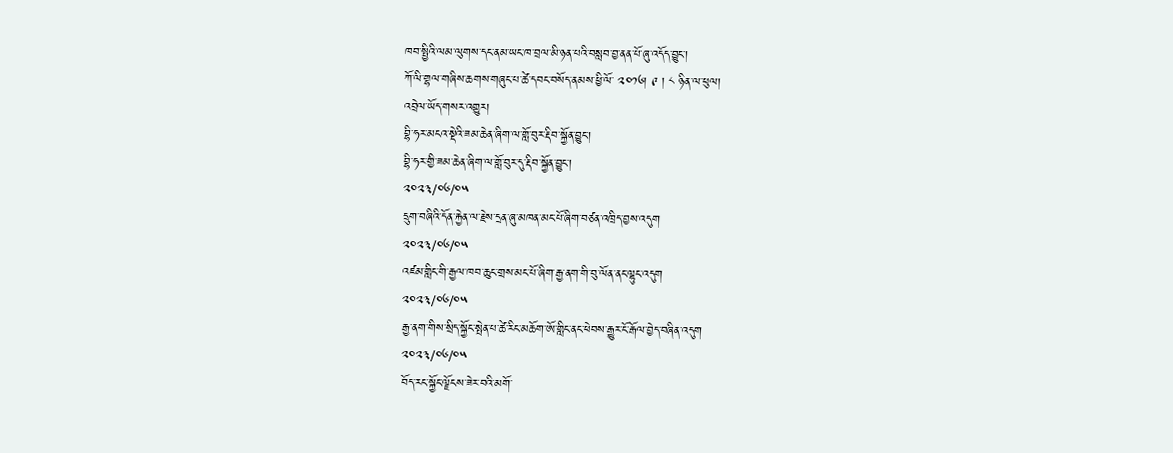ཁབ་སྤྱིའི་ལམ་ལུགས་དང་ནམ་ཡང་ཁ་བྲལ་མི་ཉན་པའི་བསླབ་བྱ་ནན་པོ་ཞུ་འདོད་བྱུང་།
ཀོ་ལི་གྷལ་གཞིས་ཆགས་གཞུང་པ་ཚེ་དབང་བསོད་ནམས་ཕྱི་ལོ་ ༢༠༡༦། ༩ ། ༨ ཉིན་ལ་ཕུལ།
འབྲེལ་ཡོད་གསར་འགྱུར།
བྷི་ཧར་མངའ་སྡེའི་ཟམ་ཆེན་ཞིག་ལ་གློ་བུར་རྡིབ་སྐྱོན་བྱུང་།
བྷི་ཧར་གྱི་ཟམ་ཆེན་ཞིག་ལ་གློ་བུར་དུ་རྡིབ་སྐྱོན་བྱུང་།
༢༠༢༣/༠༦/༠༥
དྲུག་བཞིའི་དོན་རྐྱེན་ལ་རྗེས་དྲན་ཞུ་མཁན་མང་པོ་ཞིག་བཙན་འཁྲིད་བྱས་འདུག
༢༠༢༣/༠༦/༠༥
འཛམ་གླིང་གི་རྒྱལ་ཁབ་ཆུང་གྲས་མང་པོ་ཞིག་རྒྱ་ནག་གི་བུ་ལོན་ནང་ལྷུང་འདུག
༢༠༢༣/༠༦/༠༥
རྒྱ་ནག་གིས་སྲིད་སྐྱོང་སྤེན་པ་ཚེ་རིང་མཆོག་ཨོ་གླིང་ནང་ཕེབས་རྒྱུར་ངོ་རྒོལ་བྱེད་བཞིན་འདུག
༢༠༢༣/༠༦/༠༥
བོད་རང་སྐྱོང་ལྗོངས་ཟེར་བའི་མགོ་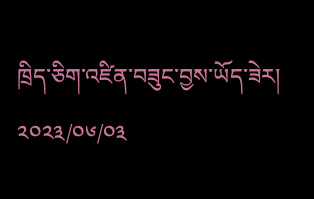ཁྲིད་ཅིག་འཛིན་བཟུང་བྱས་ཡོད་ཟེར།
༢༠༢༣/༠༦/༠༣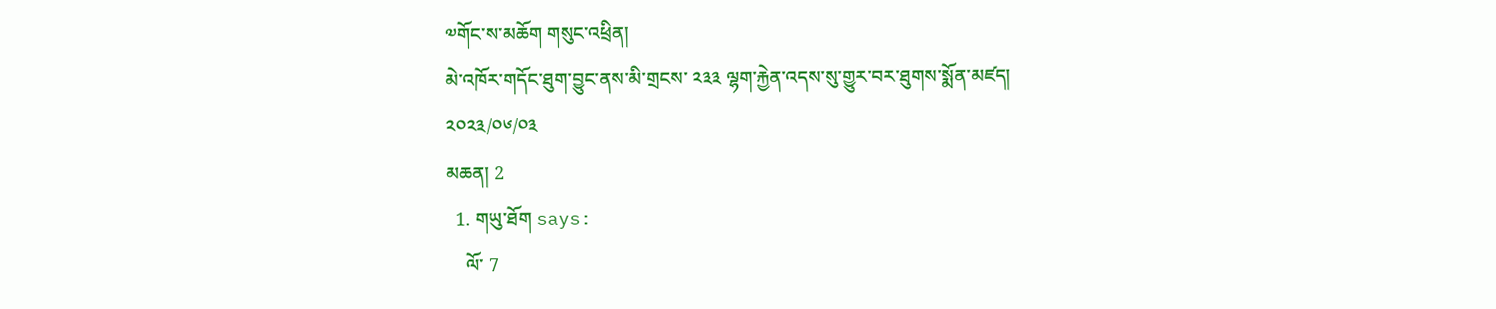༧གོང་ས་མཆོག གསུང་འཕྲིན།
མེ་འཁོར་གདོང་ཐུག་བྱུང་ནས་མི་གྲངས་ ༢༣༣ ལྷག་རྐྱེན་འདས་སུ་གྱུར་བར་ཐུགས་སྨོན་མཛད།
༢༠༢༣/༠༦/༠༣
མཆན། 2
  1. གཡུ་ཐོག says:
    ལོ་ 7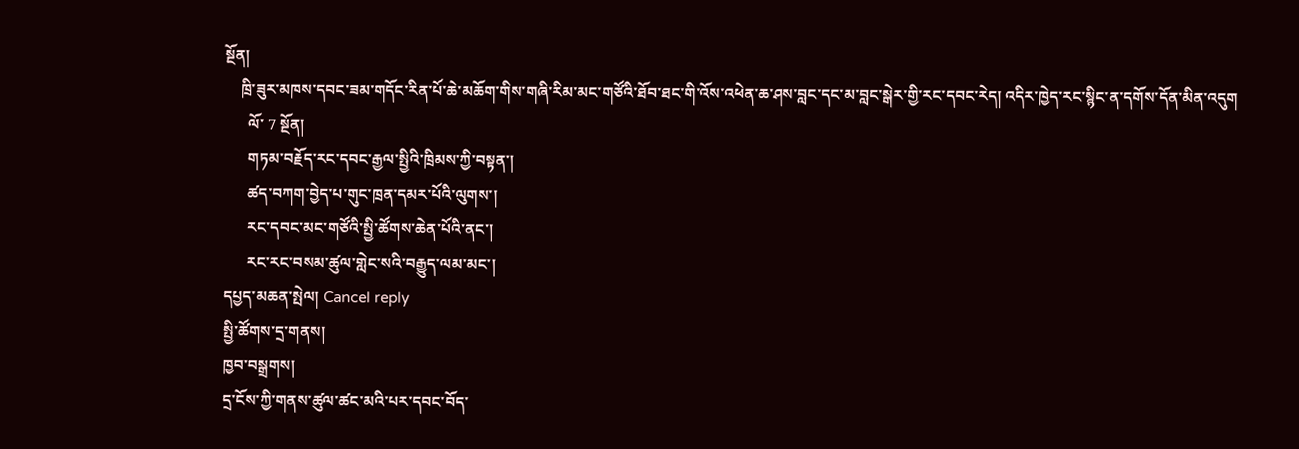སྔོན།
    ཁྲི་ཟུར་མཁས་དབང་ཟམ་གདོང་རིན་པོ་ཆེ་མཆོག་གིས་གཞི་རིམ་མང་གཙོའི་ཐོབ་ཐང་གི་འོས་འཕེན་ཆ་ཤས་བླང་དང་མ་བླང་སྒེར་གྱི་རང་དབང་རེད། འདིར་ཁྱེད་རང་སྙིང་ན་དགོས་དོན་མིན་འདུག
      ལོ་ 7 སྔོན།
      གཏམ་བརྗོད་རང་དབང་རྒྱལ་སྤྱིའི་ཁྲིམས་ཀྱི་བསྟན་།
      ཚད་བཀག་བྱེད་པ་གུང་ཁྲན་དམར་པོའི་ལུགས་།
      རང་དབང་མང་གཙོའི་སྤྱི་ཚོགས་ཆེན་པོའི་ནང་།
      རང་རང་བསམ་ཚུལ་གླེང་སའི་བརྒྱུད་ལམ་མང་།
དཔྱད་མཆན་སྤེལ། Cancel reply
སྤྱི་ཚོགས་དྲ་གནས།
ཁྱབ་བསྒྲགས།
དྲ་ངོས་ཀྱི་གནས་ཚུལ་ཚང་མའི་པར་དབང་བོད་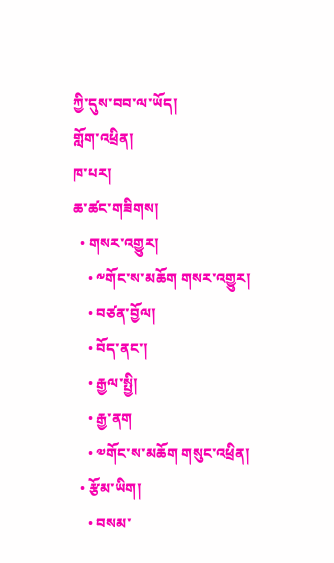ཀྱི་དུས་བབ་ལ་ཡོད།
གློག་འཕྲིན།
ཁ་པར།
ཆ་ཚང་གཟིགས།
  • གསར་འགྱུར།
    • ༸གོང་ས་མཆོག གསར་འགྱུར།
    • བཙན་བྱོལ།
    • བོད་ནང་།
    • རྒྱལ་སྤྱི།
    • རྒྱ་ནག
    • ༧གོང་ས་མཆོག གསུང་འཕྲིན།
  • རྩོམ་ཡིག།
    • བསམ་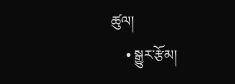ཚུལ།
    • སྒྱུར་རྩོམ།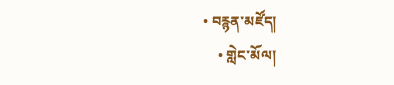• བརྙན་མཛོད།
    • གླེང་མོལ།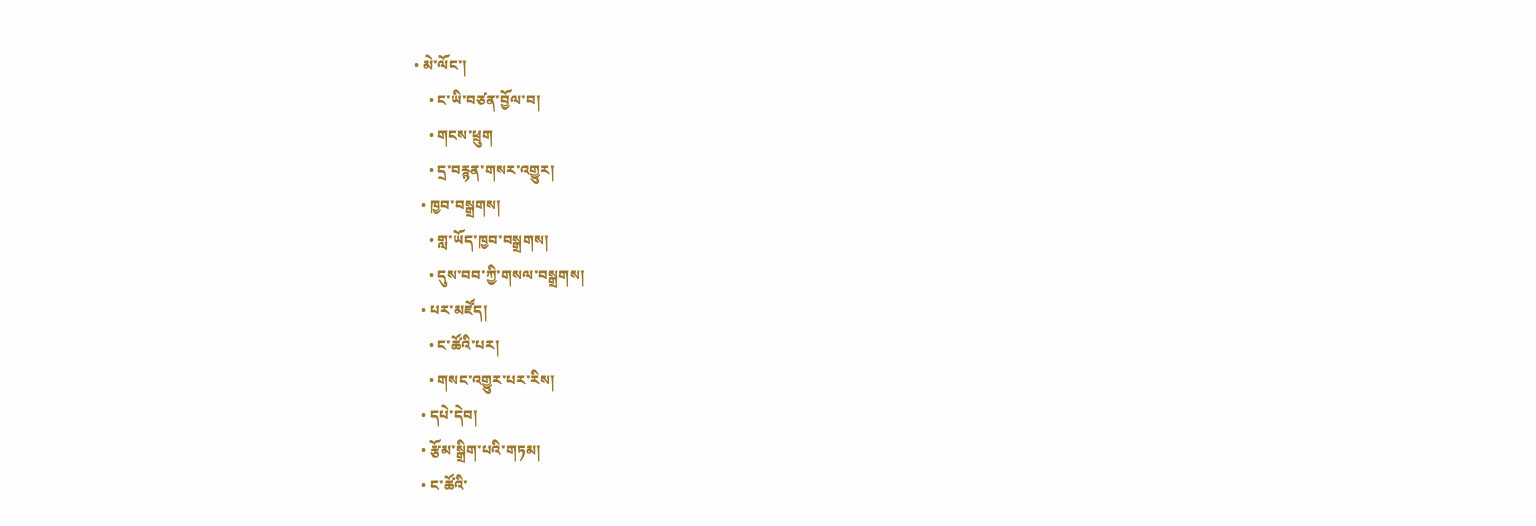• མེ་ལོང་།
    • ང་ཡི་བཙན་བྱོལ་བ།
    • གངས་ཕྲུག
    • དྲ་བརྙན་གསར་འགྱུར།
  • ཁྱབ་བསྒྲགས།
    • གླ་ཡོད་ཁྱབ་བསྒྲགས།
    • དུས་བབ་ཀྱི་གསལ་བསྒྲགས།
  • པར་མཛོད།
    • ང་ཚོའི་པར།
    • གསང་འགྱུར་པར་རིས།
  • དཔེ་དེབ།
  • རྩོམ་སྒྲིག་པའི་གཏམ།
  • ང་ཚོའི་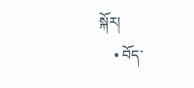སྐོར།
    • བོད་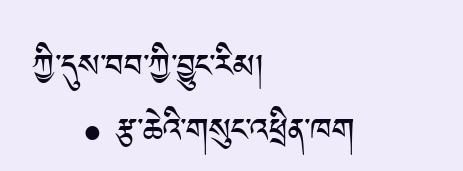ཀྱི་དུས་བབ་ཀྱི་བྱུང་རིམ།
    • རྩ་ཆེའི་གསུང་འཕྲིན་ཁག